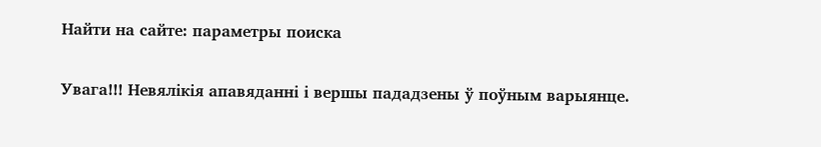Найти на сайте: параметры поиска

Увага!!! Невялікія апавяданні і вершы пададзены ў поўным варыянце.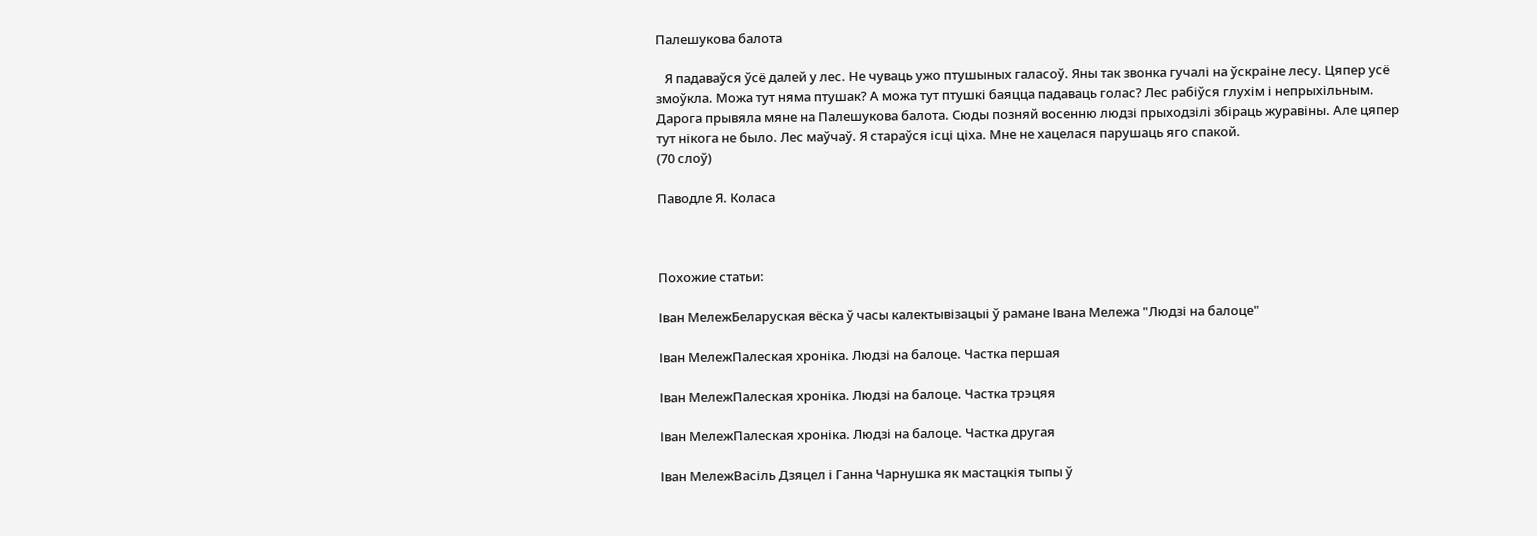Палешукова балота

   Я падаваўся ўсё далей у лес. Не чуваць ужо птушыных галасоў. Яны так звонка гучалі на ўскраіне лесу. Цяпер усё змоўкла. Можа тут няма птушак? А можа тут птушкі баяцца падаваць голас? Лес рабіўся глухім і непрыхільным. Дарога прывяла мяне на Палешукова балота. Сюды позняй восенню людзі прыходзілі збіраць журавіны. Але цяпер тут нікога не было. Лес маўчаў. Я стараўся ісці ціха. Мне не хацелася парушаць яго спакой.
(70 слоў)

Паводле Я. Коласа



Похожие статьи:

Іван МележБеларуская вёска ў часы калектывізацыі ў рамане Івана Мележа "Людзі на балоце"

Іван МележПалеская хроніка. Людзі на балоце. Частка першая

Іван МележПалеская хроніка. Людзі на балоце. Частка трэцяя

Іван МележПалеская хроніка. Людзі на балоце. Частка другая

Іван МележВасіль Дзяцел і Ганна Чарнушка як мастацкія тыпы ў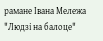рамане Івана Мележа "Людзі на балоце"